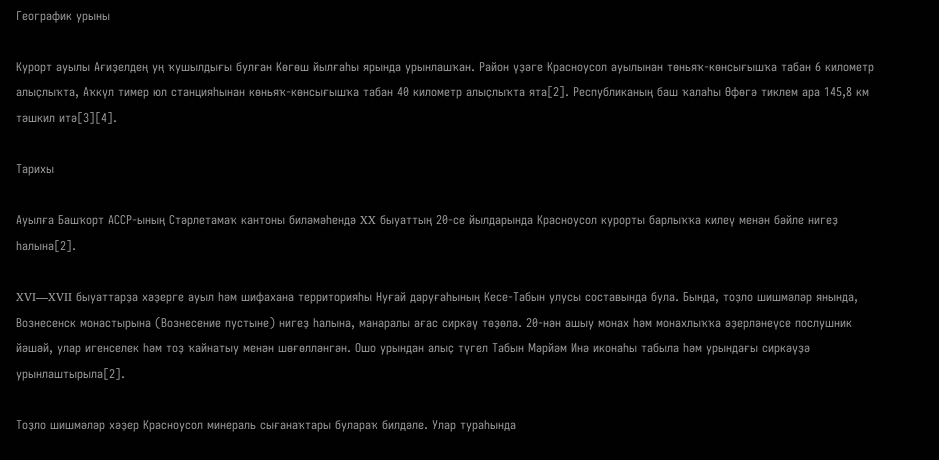Географик урыны

Курорт ауылы Ағиҙелдең уң ҡушылдығы булған Көгөш йылғаһы ярында урынлашҡан. Район үҙәге Красноусол ауылынан төньяҡ-көнсығышҡа табан 6 километр алыҫлыҡта, Аҡкүл тимер юл станцияһынан көньяҡ-көнсығышҡа табан 40 километр алыҫлыҡта ята[2]. Республиканың баш ҡалаһы Өфөгә тиклем ара 145,8 км тәшкил итә[3][4].

Тарихы

Ауылға Башҡорт АССР-ының Стәрлетамаҡ кантоны биләмәһендә XX быуаттың 20-се йылдарында Красноусол курорты барлыҡҡа килеү менән бәйле нигеҙ һалына[2].

XVI—XVII быуаттарҙа хәҙерге ауыл һәм шифахана территорияһы Нуғай даруғаһының Кесе-Табын улусы составында була. Бында, тоҙло шишмәләр янында, Вознесенск монастырына (Вознесение пустыне) нигеҙ һалына, манаралы ағас сиркәү төҙөлә. 20-нән ашыу монах һәм монахлыҡҡа әҙерләнеүсе послушник йәшәй, улар игенселек һәм тоҙ ҡайнатыу менән шөғөлләнгән. Ошо урындан алыҫ түгел Табын Мәрйәм Инә иконаһы табыла һәм урындағы сиркәүҙә урынлаштырыла[2].

Тоҙло шишмәләр хәҙер Красноусол минераль сығанаҡтары булараҡ билдәле. Улар тураһында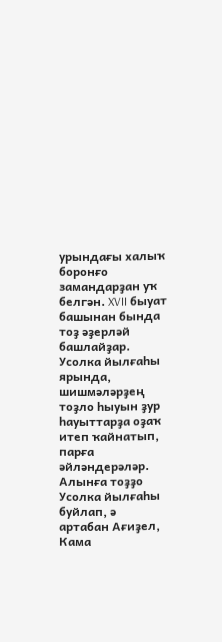урындағы халыҡ боронғо замандарҙан уҡ белгән. XVII быуат башынан бында тоҙ әҙерләй башлайҙар. Усолка йылғаһы ярында, шишмәләрҙең тоҙло һыуын ҙур һауыттарҙа оҙаҡ итеп ҡайнатып, парға әйләндерәләр. Алынға тоҙҙо Усолка йылғаһы буйлап, ә артабан Ағиҙел, Кама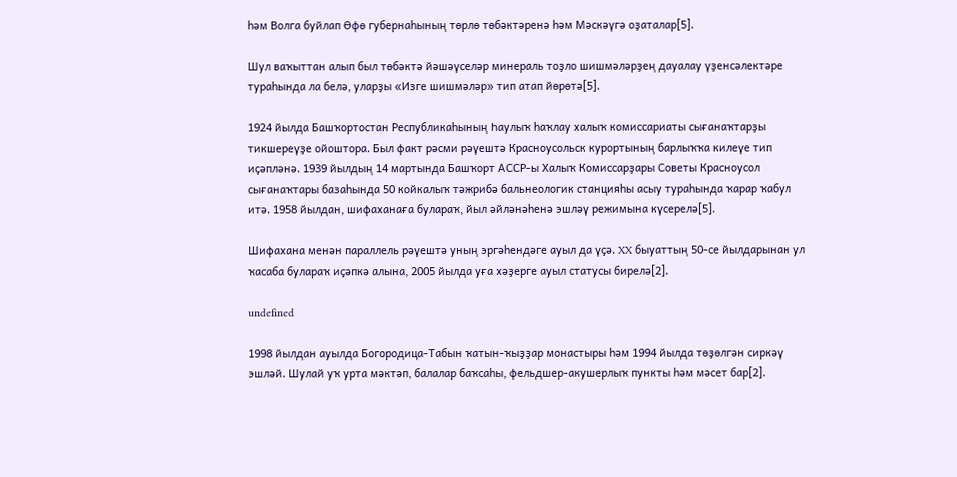һәм Волга буйлап Өфө губернаһының төрлө төбәктәренә һәм Мәскәүгә оҙаталар[5].

Шул ваҡыттан алып был төбәктә йәшәүселәр минераль тоҙло шишмәләрҙең дауалау үҙенсәлектәре тураһында ла белә, уларҙы «Изге шишмәләр» тип атап йөрөтә[5].

1924 йылда Башҡортостан Республикаһының Һаулыҡ һаҡлау халыҡ комиссариаты сығанаҡтарҙы тикшереүҙе ойоштора. Был факт рәсми рәүештә Красноусольск курортының барлыҡҡа килеүе тип иҫәпләнә. 1939 йылдың 14 мартында Башҡорт АССР-ы Халыҡ Комиссарҙары Советы Красноусол сығанаҡтары базаһында 50 койкалыҡ тәжрибә бальнеологик станцияһы асыу тураһында ҡарар ҡабул итә. 1958 йылдан, шифаханаға булараҡ, йыл әйләнәһенә эшләү режимына күсерелә[5].

Шифахана менән параллель рәүештә уның эргәһендәге ауыл да үҫә. XX быуаттың 50-се йылдарынан ул ҡасаба булараҡ иҫәпкә алына, 2005 йылда уға хәҙерге ауыл статусы бирелә[2].

undefined

1998 йылдан ауылда Богородица-Табын ҡатын-ҡыҙҙар монастыры һәм 1994 йылда төҙөлгән сиркәү эшләй. Шулай уҡ урта мәктәп, балалар баҡсаһы, фельдшер-акушерлыҡ пункты һәм мәсет бар[2].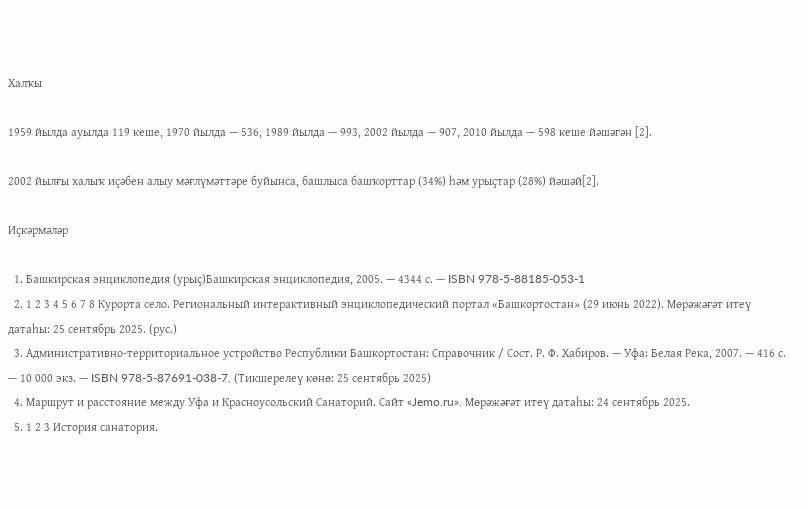Халҡы

1959 йылда ауылда 119 кеше, 1970 йылда — 536, 1989 йылда — 993, 2002 йылда — 907, 2010 йылда — 598 кеше йәшәгән [2].

2002 йылғы халыҡ иҫәбен алыу мәғлүмәттәре буйынса, башлыса башҡорттар (34%) һәм урыҫтар (28%) йәшәй[2].

Иҫкәрмәләр

  1. Башкирская энциклопедия (урыҫ)Башкирская энциклопедия, 2005. — 4344 с. — ISBN 978-5-88185-053-1
  2. 1 2 3 4 5 6 7 8 Курорта село. Региональный интерактивный энциклопедический портал «Башкортостан» (29 июнь 2022). Мөрәжәғәт итеү датаһы: 25 сентябрь 2025. (рус.)
  3. Административно-территориальное устройство Республики Башкортостан: Справочник / Сост. Р. Ф. Хабиров. — Уфа: Белая Река, 2007. — 416 с. — 10 000 экз. — ISBN 978-5-87691-038-7. (Тикшерелеү көнө: 25 сентябрь 2025)
  4. Маршрут и расстояние между Уфа и Красноусольский Санаторий. Сайт «Jemo.ru». Мөрәжәғәт итеү датаһы: 24 сентябрь 2025.
  5. 1 2 3 История санатория.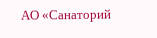АО «Санаторий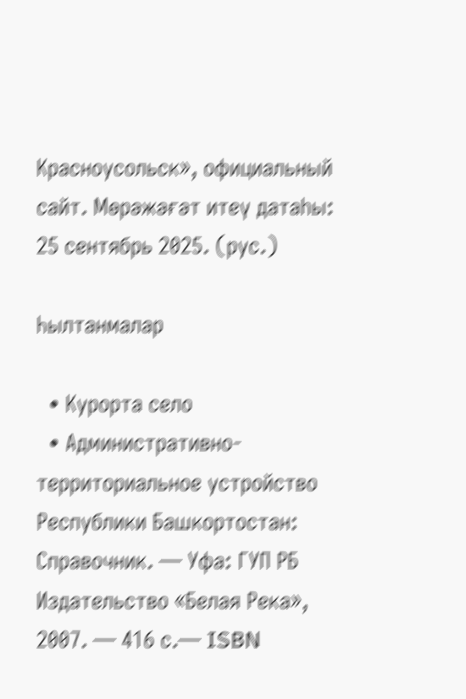Красноусольск», официальный сайт. Мөрәжәғәт итеү датаһы: 25 сентябрь 2025. (рус.)

Һылтанмалар

  • Курорта село
  • Административно-территориальное устройство Республики Башкортостан: Справочник. — Уфа: ГУП РБ Издательство «Белая Река», 2007. — 416 с.— ISBN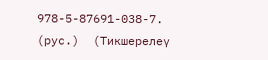978-5-87691-038-7. (рус.)  (Тикшерелеү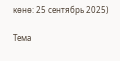көнө: 25 сентябрь 2025)

Тема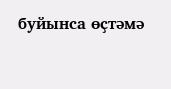буйынса өҫтәмә